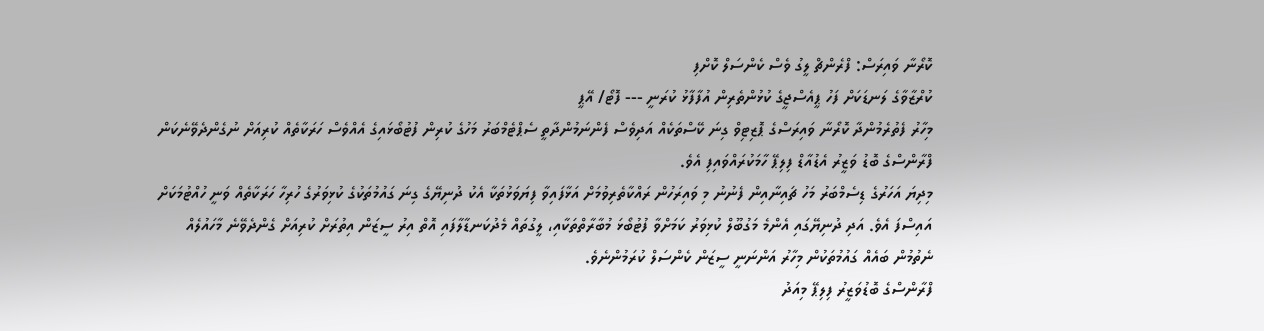ކޮރޯނާ ވައިރަސް: ފްރެންޗް ލީގު ވެސް ކެންސަލް ކޮށްފި
ކުރްޒާވާގެ ލަނޑަކަށް ފަހު ޕީއެސްޖީގެ ކުޅުންތެރިން އުފާފާޅު ކުރަނީ --- ފޮޓޯ/ އޭޕީ
މިހާރު ފެތުރެމުންދާ ކޮރޯނާ ވައިރަސްގެ ޕޮޒިޓިވް ގިނަ ކޭސްތަކެއް އަދިވެސް ފެންނަމުންދާތީ ސެޕްޓެމްބަރު މަހުގެ ކުރިން ފުޓުބޯޅައިގެ އެއްވެސް ހަރަކާތެއް ކުރިއަށް ނުގެންދެވޭނެކަން ފްރާންސްގެ ބޮޑު ވަޒީރު އެޑުއާޑް ފިލިޕޭ ހާމަކުރައްވައިފި އެވެ.
މިދިޔަ އަހަރުގެ ޑިސެމްބަރު މަހު ޗައިނާއިން ފެނުނު މި ވައިރަހުން ރައްކާތެރިވުމަށް އަޅާފައިވާ ފިޔަވަޅުތަކާ އެކު ދުނިޔޭގެ ގިނަ ގައުމުތަކުގެ ކުޅިވަރުގެ ހުރިހާ ހަރަކާތެއް ވަނީ ހުއްޓުމަކަށް އައިސްފަ އެވެ. އަދި ދުނިޔޭގައި އެންމެ މަގުބޫލް ކުޅިވަރު ކަމަށްވާ ފުޓުބޯޅަ މުބާރާތްތަކާއި، ލީގުތައް މެދުކަނޑާލާފައި އޮތް އިރު ސީޒަން އިތުރަށް ކުރިއަށް ގެންދެވޭނެ މާހައުލެއް ނެތުމުން ބައެއް ގައުމުތަކުން މިހާރު އަންނަނީ ސީޒަން ކެންސަލް ކުރަމުންނެވެ.
ފްރާންސްގެ ބޮޑުވަޒީރު ފިލިޕޭ މިއަދު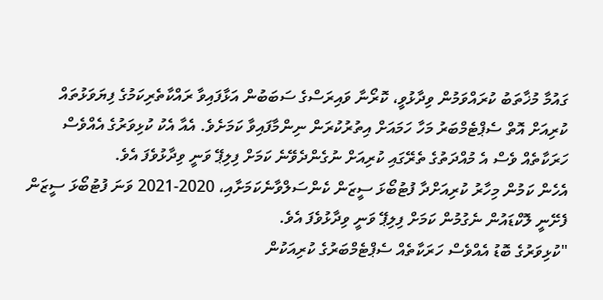ގައުމާ މުޚާތަބު ކުރައްވަމުން ވިދާޅުވީ، ކޮރޯނާ ވައިރަސްގެ ސަބަބުން އަޅާފައިވާ ރައްކާތެރިކަމުގެ ފިޔަވަޅުތައް ކުރިއަށް އޮތް ސެޕްޓެމްބަރު މަހާ ހަމައަށް އިތުރުކުރަން ނިންމާފައިވާ ކަމަށެވެ. އެއާ އެކު ކުޅިވަރުގެ އެއްވެސް ހަރަކާތެއް ވެސް އެ މުއްދަތުގެ ތެރޭގައި ކުރިއަށް ނުގެންދެވޭނެ ކަމަށް ފިލިޕޭ ވަނީ ވިދާޅުވެފަ އެވެ.
އެހެން ކަމުން މިހާރު ކުރިއަށްދާ ފުޓުބޯޅަ ސީޒަން ކެންސަލްވާނެކަމަށާއި، 2020-2021 ވަނަ ފުޓުބޯޅަ ސީޒަން ފެށޭނީ ލޮކްޑައުން ނެގުމުން ކަމަށް ފިލިޕޭ ވަނީ ވިދާޅުވެފަ އެވެ.
"ކުޅިވަރުގެ ބޮޑު އެއްވެސް ހަރަކާތެއް ސެޕްޓެމްބަރުގެ ކުރިއަކުން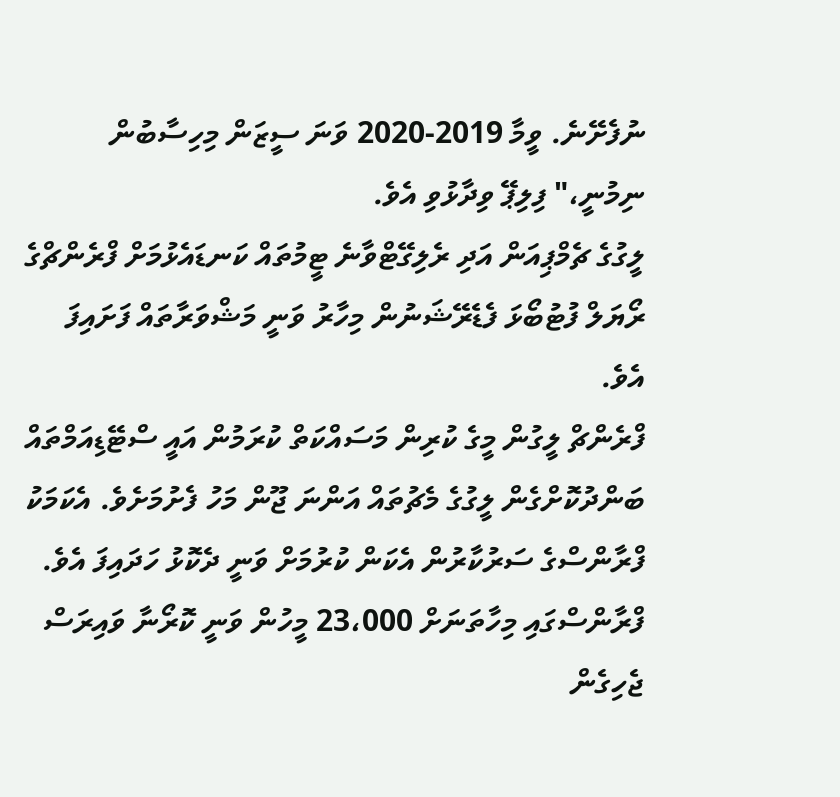ނުފެށޭނެ. ވީމާ 2019-2020 ވަނަ ސީޒަން މިހިސާބުން ނިމުނީ،" ފިލިޕޭ ވިދާޅުވި އެވެ.
ލީގުގެ ޗެމްޕިއަން އަދި ރެލިގޭޓްވާނެ ޓީމުތައް ކަނޑައެޅުމަށް ފްރެންޗްގެ ރޯޔަލް ފުޓުބޯޅަ ފެޑެރޭޝަނުން މިހާރު ވަނީ މަޝްވަރާތައް ފަށައިފަ އެވެ.
ފްރެންޗް ލީގުން މީގެ ކުރިން މަސައްކަތް ކުރަމުން އައީ ސްޓޭޑިއަމްތައް ބަންދުކޮށްގެން ލީގުގެ މެޗުތައް އަންނަ ޖޫން މަހު ފެށުމަށެވެ. އެކަމަކު ފްރާންސްގެ ސަރުކާރުން އެކަން ކުރުމަށް ވަނީ ދެކޮޅު ހަދައިފަ އެވެ.
ފްރާންސްގައި މިހާތަނަށް 23،000 މީހުން ވަނީ ކޮރޯނާ ވައިރަސް ޖެހިގެން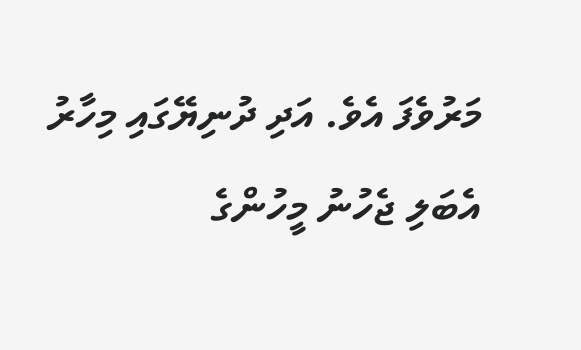މަރުވެފަ އެވެ. އަދި ދުނިޔޭގައި މިހާރު އެބަލި ޖެހުނު މީހުންގެ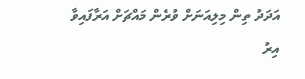އަދަދު ތިން މިލިއަނަށް ވުރެން މައްޗަށް އަރާފައިވާ އިރު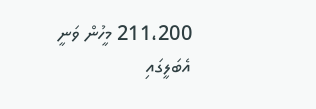211،200 މީހުން ވަނީ އެބަލީގައި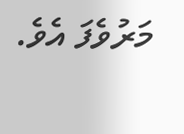މަރުވެފަ އެވެ.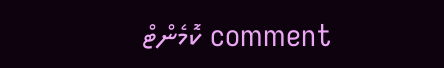comment ކޮމެންޓް